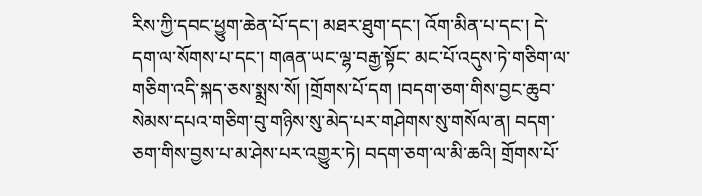རིས་ཀྱི་དབང་ཕྱུག་ཆེན་པོ་དང་། མཐར་ཐུག་དང་། འོག་མིན་པ་དང་། དེ་དག་ལ་སོགས་པ་དང་། གཞན་ཡང་ལྷ་བརྒྱ་སྟོང་ མང་པོ་འདུས་ཏེ་གཅིག་ལ་གཅིག་འདི་སྐད་ཅས་སྨྲས་སོ། །གྲོགས་པོ་དག །བདག་ཅག་གིས་བྱང་ཆུབ་སེམས་དཔའ་གཅིག་བུ་གཉིས་སུ་མེད་པར་གཤེགས་སུ་གསོལ་ན། བདག་ ཅག་གིས་བྱས་པ་མ་ཤེས་པར་འགྱུར་ཏེ། བདག་ཅག་ལ་མི་ཆའི། གྲོགས་པོ་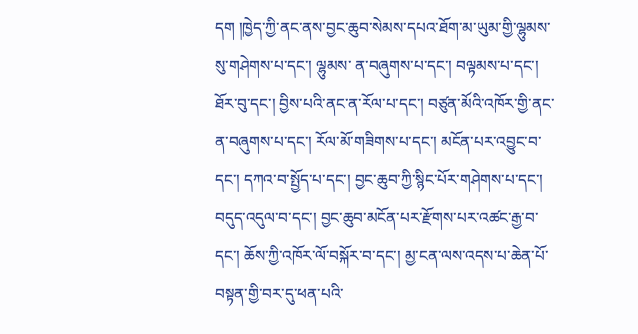དག །ཁྱེད་ཀྱི་ནང་ནས་བྱང་ཆུབ་སེམས་དཔའ་ཐོག་མ་ཡུམ་གྱི་ལྷུམས་སུ་གཤེགས་པ་དང་། ལྷུམས་ ན་བཞུགས་པ་དང་། བལྟམས་པ་དང་། ཐོར་བུ་དང་། བྱིས་པའི་ནང་ན་རོལ་པ་དང་། བཙུན་མོའི་འཁོར་གྱི་ནང་ན་བཞུགས་པ་དང་། རོལ་མོ་གཟིགས་པ་དང་། མངོན་པར་འབྱུང་བ་ དང་། དཀའ་བ་སྤྱོད་པ་དང་། བྱང་ཆུབ་ཀྱི་སྙིང་པོར་གཤེགས་པ་དང་། བདུད་འདུལ་བ་དང་། བྱང་ཆུབ་མངོན་པར་རྫོགས་པར་འཚང་རྒྱ་བ་དང་། ཆོས་ཀྱི་འཁོར་ལོ་བསྐོར་བ་དང་། མྱ་ངན་ལས་འདས་པ་ཆེན་པོ་བསྟན་གྱི་བར་དུ་ཕན་པའི་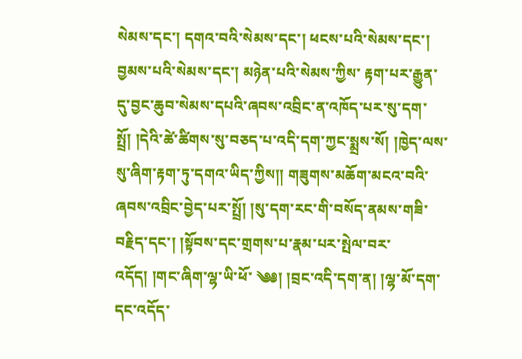སེམས་དང་། དགའ་བའི་སེམས་དང་། ཕངས་པའི་སེམས་དང་། བྱམས་པའི་སེམས་དང་། མཉེན་པའི་སེམས་ཀྱིས་ རྟག་པར་རྒྱུན་དུ་བྱང་ཆུབ་སེམས་དཔའི་ཞབས་འབྲིང་ན་འཁོད་པར་སུ་དག་སྤྲོ། །དེའི་ཚེ་ཚིགས་སུ་བཅད་པ་འདི་དག་ཀྱང་སྨྲས་སོ། །ཁྱེད་ལས་སུ་ཞིག་རྟག་ཏུ་དགའ་ཡིད་ཀྱིས།། གཟུགས་མཆོག་མངའ་བའི་ཞབས་འབྲིང་བྱེད་པར་སྤྲོ། །སུ་དག་རང་གི་བསོད་ནམས་གཟི་བརྗིད་དང་། །སྟོབས་དང་གྲགས་པ་རྣམ་པར་སྤེལ་བར་འདོད། །གང་ཞིག་ལྷ་ཡི་ཕོ་ ༄༅། །བྲང་འདི་དག་ན། །ལྷ་མོ་དག་དང་འདོད་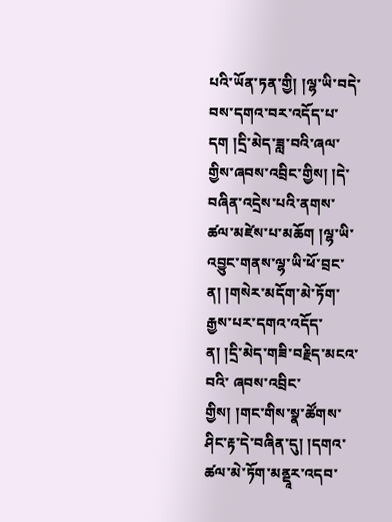པའི་ཡོན་ཏན་གྱི། །ལྷ་ཡི་བདེ་བས་དགའ་བར་འདོད་པ་དག །དྲི་མེད་ཟླ་བའི་ཞལ་གྱིས་ཞབས་འབྲིང་གྱིས། །དེ་ བཞིན་འདྲེས་པའི་ནགས་ཚལ་མཛེས་པ་མཆོག །ལྷ་ཡི་འབྱུང་གནས་ལྷ་ཡི་ཕོ་བྲང་ན། །གསེར་མདོག་མེ་ཏོག་རྒྱས་པར་དགའ་འདོད་ན། །དྲི་མེད་གཟི་བརྗིད་མངའ་བའི་ ཞབས་འབྲིང་གྱིས། །གང་གིས་སྣ་ཚོགས་ཤིང་རྟ་དེ་བཞིན་དུ། །དགའ་ཚལ་མེ་ཏོག་མནྡཱར་འདབ་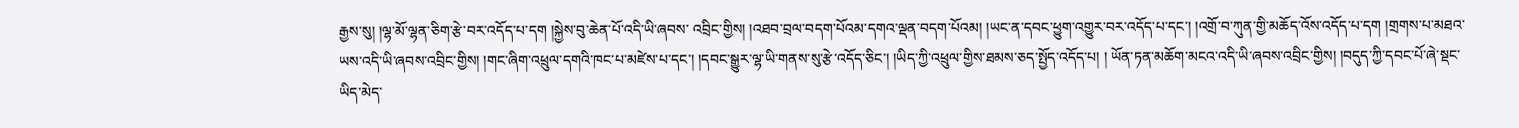རྒྱས་སུ། །ལྷ་མོ་ལྷན་ཅིག་རྩེ་བར་འདོད་པ་དག །སྐྱེས་བུ་ཆེན་པོ་འདི་ཡི་ཞབས་ འབྲིང་གྱིས། །འཐབ་བྲལ་བདག་པོའམ་དགའ་ལྡན་བདག་པོའམ། །ཡང་ན་དབང་ཕྱུག་འགྱུར་བར་འདོད་པ་དང་། །འགྲོ་བ་ཀུན་གྱི་མཆོད་འོས་འདོད་པ་དག །གྲགས་པ་མཐའ་ ཡས་འདི་ཡི་ཞབས་འབྲིང་གྱིས། །གང་ཞིག་འཕྲུལ་དགའི་ཁང་པ་མཛེས་པ་དང་། །དབང་སྒྱུར་ལྷ་ཡི་གནས་སུ་རྩེ་འདོད་ཅིང་། །ཡིད་ཀྱི་འཕྲུལ་གྱིས་ཐམས་ཅད་སྤྱོད་འདོད་པ། ། ཡོན་ཏན་མཆོག་མངའ་འདི་ཡི་ཞབས་འབྲིང་གྱིས། །བདུད་ཀྱི་དབང་པོ་ཞེ་སྡང་ཡིད་མེད་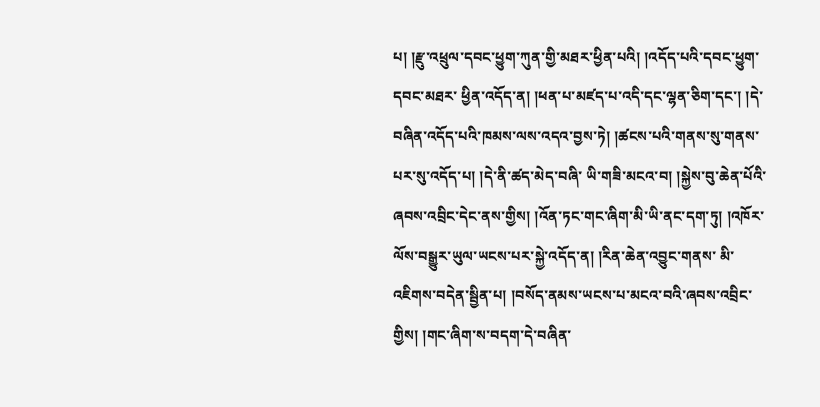པ། །རྫུ་འཕྲུལ་དབང་ཕྱུག་ཀུན་གྱི་མཐར་ཕྱིན་པའི། །འདོད་པའི་དབང་ཕྱུག་དབང་མཐར་ ཕྱིན་འདོད་ན། །ཕན་པ་མཛད་པ་འདི་དང་ལྷན་ཅིག་དང་། །དེ་བཞིན་འདོད་པའི་ཁམས་ལས་འདའ་བྱས་ཏེ། །ཚངས་པའི་གནས་སུ་གནས་པར་སུ་འདོད་པ། །དེ་ནི་ཚད་མེད་བཞི་ ཡི་གཟི་མངའ་བ། །སྐྱེས་བུ་ཆེན་པོའི་ཞབས་འབྲིང་དེང་ནས་གྱིས། །འོན་ཏང་གང་ཞིག་མི་ཡི་ནང་དག་ཏུ། །འཁོར་ལོས་བསྒྱུར་ཡུལ་ཡངས་པར་སྐྱེ་འདོད་ན། །རིན་ཆེན་འབྱུང་གནས་ མི་འཇིགས་བདེན་སྦྱིན་པ། །བསོད་ནམས་ཡངས་པ་མངའ་བའི་ཞབས་འབྲིང་གྱིས། །གང་ཞིག་ས་བདག་དེ་བཞིན་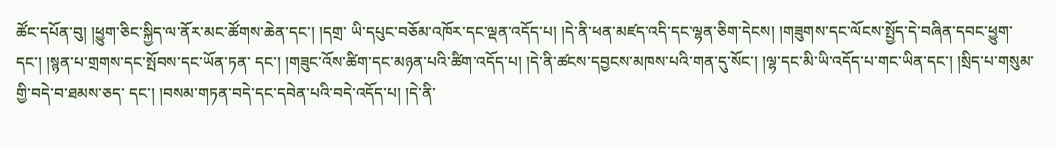ཚོང་དཔོན་བུ། །ཕྱུག་ཅིང་སྐྱིད་ལ་ནོར་མང་ཚོགས་ཆེན་དང་། །དགྲ་ ཡི་དཔུང་བཅོམ་འཁོར་དང་ལྡན་འདོད་པ། །དེ་ནི་ཕན་མཛད་འདི་དང་ལྷན་ཅིག་དེངས། །གཟུགས་དང་ལོངས་སྤྱོད་དེ་བཞིན་དབང་ཕྱུག་དང་། །སྙན་པ་གྲགས་དང་སྤོབས་དང་ཡོན་ཏན་ དང་། །གཟུང་འོས་ཚིག་དང་མཉན་པའི་ཚིག་འདོད་པ། །དེ་ནི་ཚངས་དབྱངས་མཁས་པའི་གན་དུ་སོང་། །ལྷ་དང་མི་ཡི་འདོད་པ་གང་ཡིན་དང་། །སྲིད་པ་གསུམ་གྱི་བདེ་བ་ཐམས་ཅད་ དང་། །བསམ་གཏན་བདེ་དང་དབེན་པའི་བདེ་འདོད་པ། །དེ་ནི་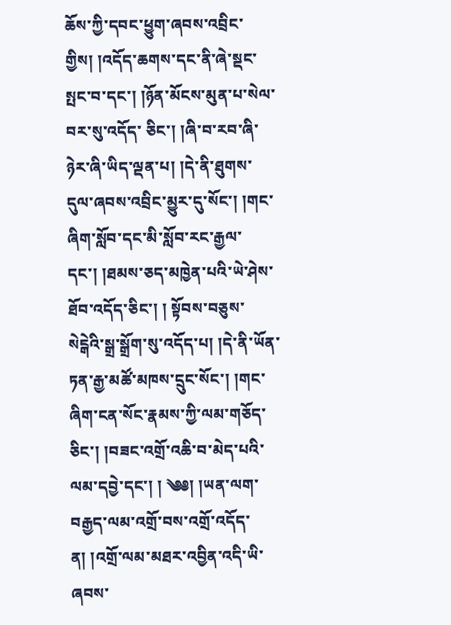ཆོས་ཀྱི་དབང་ཕྱུག་ཞབས་འབྲིང་གྱིས། །འདོད་ཆགས་དང་ནི་ཞེ་སྡང་སྤང་བ་དང་། །ཉོན་མོངས་མུན་པ་སེལ་བར་སུ་འདོད་ ཅིང་། །ཞི་བ་རབ་ཞི་ཉེར་ཞི་ཡིད་ལྡན་པ། །དེ་ནི་ཐུགས་དུལ་ཞབས་འབྲིང་མྱུར་དུ་སོང་། །གང་ཞིག་སློབ་དང་མི་སློབ་རང་རྒྱལ་དང་། །ཐམས་ཅད་མཁྱེན་པའི་ཡེ་ཤེས་ཐོབ་འདོད་ཅིང་། ། སྟོབས་བཅུས་སེངྒེའི་སྒྲ་སྒྲོག་སུ་འདོད་པ། །དེ་ནི་ཡོན་ཏན་རྒྱ་མཚོ་མཁས་དྲུང་སོང་། །གང་ཞིག་ངན་སོང་རྣམས་ཀྱི་ལམ་གཅོད་ཅིང་། །བཟང་འགྲོ་འཆི་བ་མེད་པའི་ལམ་དབྱེ་དང་། ། ༄༅། །ཡན་ལག་བརྒྱད་ལམ་འགྲོ་བས་འགྲོ་འདོད་ན། །འགྲོ་ལམ་མཐར་འབྱིན་འདི་ཡི་ཞབས་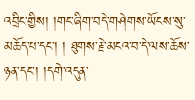འབྲིང་གྱིས། །གང་ཞིག་བདེ་གཤེགས་ཡོངས་སུ་མཆོད་པ་དང་། ། ཐུགས་རྗེ་མངའ་བ་དེ་ལས་ཆོས་ཉན་དང་། །དགེ་འདུན་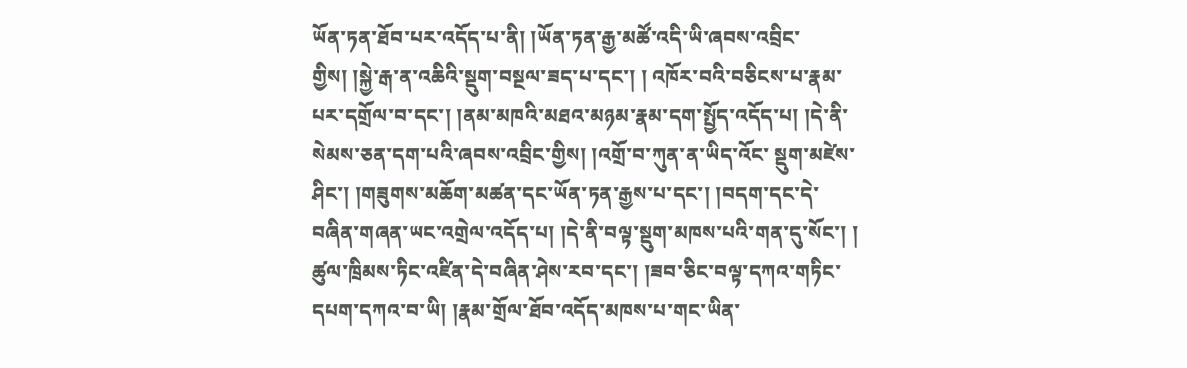ཡོན་ཏན་ཐོབ་པར་འདོད་པ་ནི། །ཡོན་ཏན་རྒྱ་མཚོ་འདི་ཡི་ཞབས་འབྲིང་གྱིས། །སྐྱེ་རྒ་ན་འཆིའི་སྡུག་བསྔལ་ཟད་པ་དང་། ། འཁོར་བའི་བཅིངས་པ་རྣམ་པར་དགྲོལ་བ་དང་། །ནམ་མཁའི་མཐའ་མཉམ་རྣམ་དག་སྤྱོད་འདོད་པ། །དེ་ནི་སེམས་ཅན་དག་པའི་ཞབས་འབྲིང་གྱིས། །འགྲོ་བ་ཀུན་ན་ཡིད་འོང་ སྡུག་མཛེས་ཤིང་། །གཟུགས་མཆོག་མཚན་དང་ཡོན་ཏན་རྒྱས་པ་དང་། །བདག་དང་དེ་བཞིན་གཞན་ཡང་འགྲེལ་འདོད་པ། །དེ་ནི་བལྟ་སྡུག་མཁས་པའི་གན་དུ་སོང་། ། ཚུལ་ཁྲིམས་ཏིང་འཛིན་དེ་བཞིན་ཤེས་རབ་དང་། །ཟབ་ཅིང་བལྟ་དཀའ་གཏིང་དཔག་དཀའ་བ་ཡི། །རྣམ་གྲོལ་ཐོབ་འདོད་མཁས་པ་གང་ཡིན་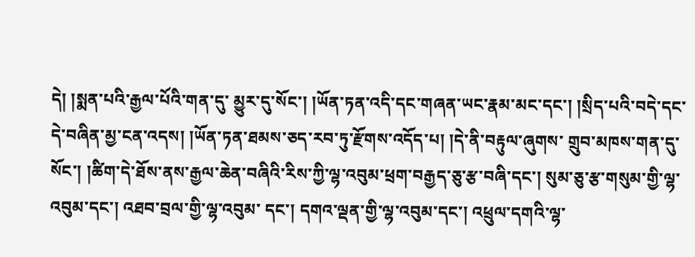དེ། །སྨན་པའི་རྒྱལ་པོའི་གན་དུ་ མྱུར་དུ་སོང་། །ཡོན་ཏན་འདི་དང་གཞན་ཡང་རྣམ་མང་དང་། །སྲིད་པའི་བདེ་དང་དེ་བཞིན་མྱ་ངན་འདས། །ཡོན་ཏན་ཐམས་ཅད་རབ་ཏུ་རྫོགས་འདོད་པ། །དེ་ནི་བརྟུལ་ཞུགས་ གྲུབ་མཁས་གན་དུ་སོང་། །ཚིག་དེ་ཐོས་ནས་རྒྱལ་ཆེན་བཞིའི་རིས་ཀྱི་ལྷ་འབུམ་ཕྲག་བརྒྱད་ཅུ་རྩ་བཞི་དང་། སུམ་ཅུ་རྩ་གསུམ་གྱི་ལྷ་འབུམ་དང་། འཐབ་བྲལ་གྱི་ལྷ་འབུམ་ དང་། དགའ་ལྡན་གྱི་ལྷ་འབུམ་དང་། འཕྲུལ་དགའི་ལྷ་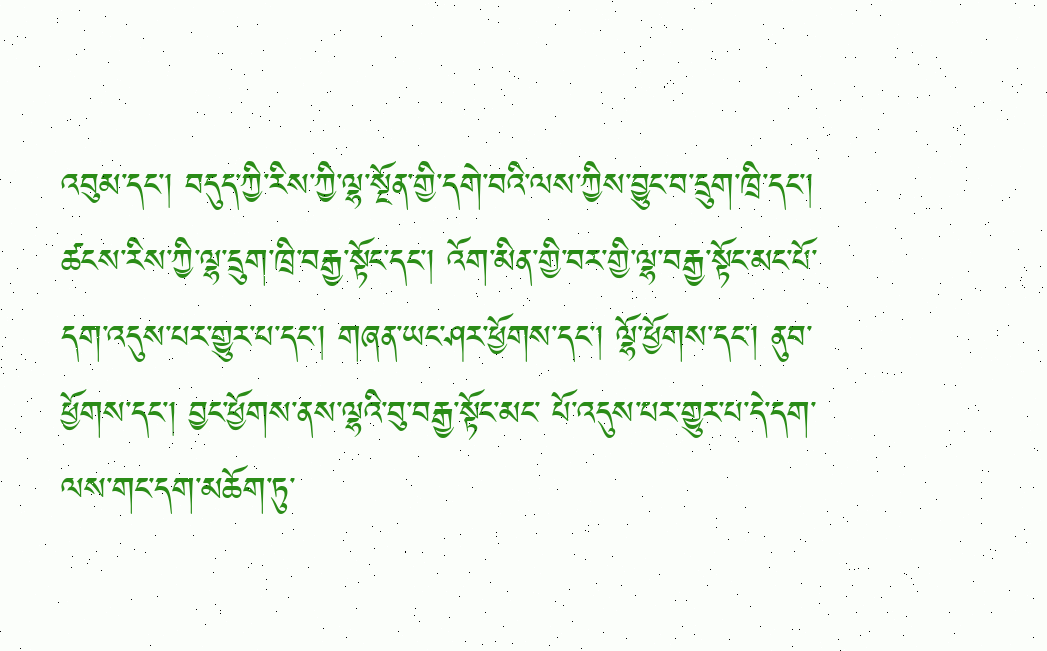འབུམ་དང་། བདུད་ཀྱི་རིས་ཀྱི་ལྷ་སྔོན་གྱི་དགེ་བའི་ལས་ཀྱིས་བྱུང་བ་དྲུག་ཁྲི་དང་། ཚངས་རིས་ཀྱི་ལྷ་དྲུག་ཁྲི་བརྒྱ་སྟོང་དང་། འོག་མིན་གྱི་བར་གྱི་ལྷ་བརྒྱ་སྟོང་མང་པོ་དག་འདུས་པར་གྱུར་པ་དང་། གཞན་ཡང་ཤར་ཕྱོགས་དང་། ལྷོ་ཕྱོགས་དང་། ནུབ་ཕྱོགས་དང་། བྱང་ཕྱོགས་ནས་ལྷའི་བུ་བརྒྱ་སྟོང་མང་ པོ་འདུས་པར་གྱུར་པ་དེ་དག་ལས་གང་དག་མཆོག་ཏུ་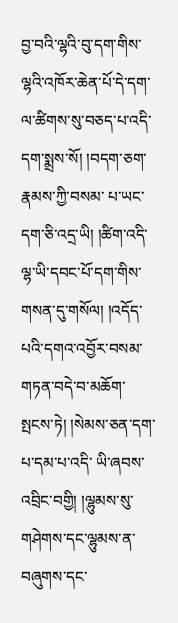བྱ་བའི་ལྷའི་བུ་དག་གིས་ལྷའི་འཁོར་ཆེན་པོ་དེ་དག་ལ་ཚིགས་སུ་བཅད་པ་འདི་དག་སྨྲས་སོ། །བདག་ཅག་རྣམས་ཀྱི་བསམ་ པ་ཡང་དག་ཅི་འདྲ་ཡི། །ཚིག་འདི་ལྷ་ཡི་དབང་པོ་དག་གིས་གསན་དུ་གསོལ། །འདོད་པའི་དགའ་འབྱོར་བསམ་གཏན་བདེ་བ་མཆོག་སྤངས་ཏེ། །སེམས་ཅན་དག་པ་དམ་པ་འདི་ ཡི་ཞབས་འབྲིང་བགྱི། །ལྷུམས་སུ་གཤེགས་དང་ལྷུམས་ན་བཞུགས་དང་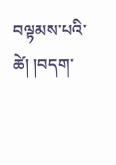བལྟམས་པའི་ཚེ། །བདག་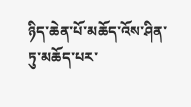ཉིད་ཆེན་པོ་མཆོད་འོས་ཤིན་ཏུ་མཆོད་པར་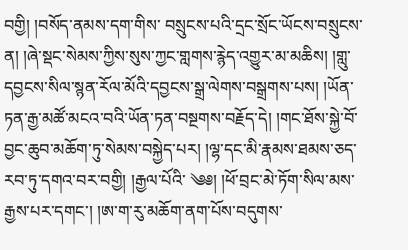བགྱི། །བསོད་ནམས་དག་གིས་ བསྲུངས་པའི་དྲང་སྲོང་ཡོངས་བསྲུངས་ན། །ཞེ་སྡང་སེམས་ཀྱིས་སུས་ཀྱང་གླགས་རྙེད་འགྱུར་མ་མཆིས། །གླུ་དབྱངས་སིལ་སྙན་རོལ་མོའི་དབྱངས་སྒྲ་ལེགས་བསྒྲགས་པས། །ཡོན་ ཏན་རྒྱ་མཚོ་མངའ་བའི་ཡོན་ཏན་བསྔགས་བརྗོད་དེ། །གང་ཐོས་སྐྱེ་བོ་བྱང་ཆུབ་མཆོག་ཏུ་སེམས་བསྐྱེད་པར། །ལྷ་དང་མི་རྣམས་ཐམས་ཅད་རབ་ཏུ་དགའ་བར་བགྱི། །རྒྱལ་པོའི་ ༄༅། །ཕོ་བྲང་མེ་ཏོག་སིལ་མས་རྒྱས་པར་དགང་། །ཨ་ག་རུ་མཆོག་ནག་པོས་བདུགས་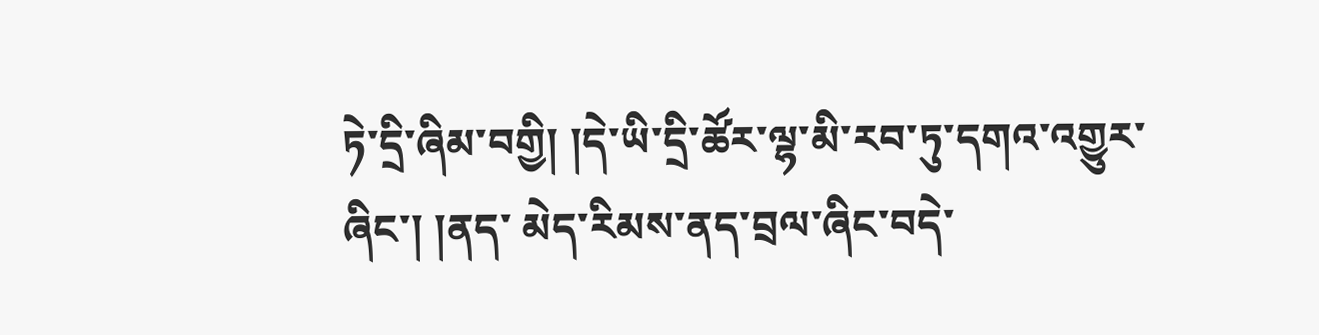ཏེ་དྲི་ཞིམ་བགྱི། །དེ་ཡི་དྲི་ཚོར་ལྷ་མི་རབ་ཏུ་དགའ་འགྱུར་ཞིང་། །ནད་ མེད་རིམས་ནད་བྲལ་ཞིང་བདེ་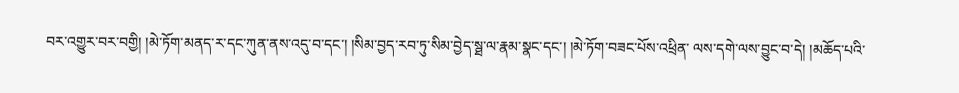བར་འགྱུར་བར་བགྱི། །མེ་ཏོག་མནད་ར་དང་ཀུན་ནས་འདུ་བ་དང་། །སིམ་བྱད་རབ་ཏུ་སིམ་བྱེད་སྠ་ལ་རྣམ་སྣང་དང་། །མེ་ཏོག་བཟང་པོས་འཕྲིན་ ལས་དགེ་ལས་བྱུང་བ་དེ། །མཆོད་པའི་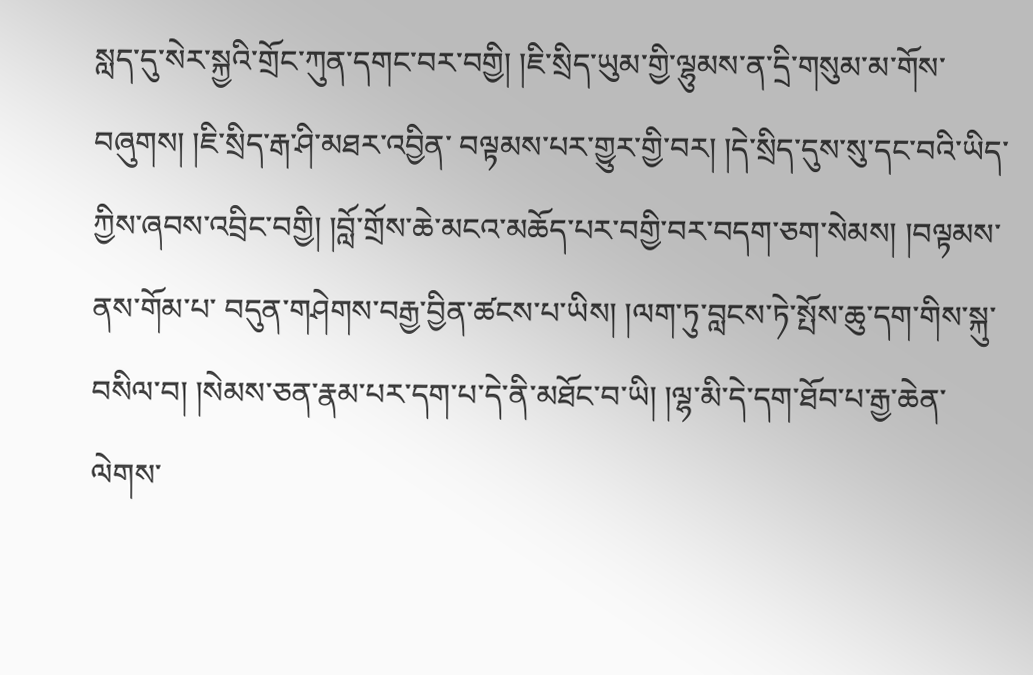སླད་དུ་སེར་སྐྱའི་གྲོང་ཀུན་དགང་བར་བགྱི། །ཇི་སྲིད་ཡུམ་གྱི་ལྷུམས་ན་དྲི་གསུམ་མ་གོས་བཞུགས། །ཇི་སྲིད་རྒ་ཤི་མཐར་འབྱིན་ བལྟམས་པར་གྱུར་གྱི་བར། །དེ་སྲིད་དུས་སུ་དང་བའི་ཡིད་ཀྱིས་ཞབས་འབྲིང་བགྱི། །བློ་གྲོས་ཆེ་མངའ་མཆོད་པར་བགྱི་བར་བདག་ཅག་སེམས། །བལྟམས་ནས་གོམ་པ་ བདུན་གཤེགས་བརྒྱ་བྱིན་ཚངས་པ་ཡིས། །ལག་ཏུ་བླངས་ཏེ་སྤོས་ཆུ་དག་གིས་སྐུ་བསིལ་བ། །སེམས་ཅན་རྣམ་པར་དག་པ་དེ་ནི་མཐོང་བ་ཡི། །ལྷ་མི་དེ་དག་ཐོབ་པ་རྒྱ་ཆེན་ ལེགས་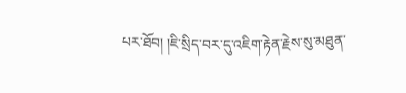པར་ཐོབ། །ཇི་སྲིད་བར་དུ་འཇིག་རྟེན་རྗེས་སུ་མཐུན་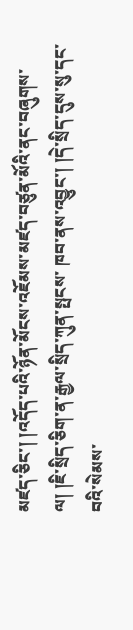མཛད་ཅིང་། །འདོད་པའི་ཉོན་མོངས་འཇོམས་མཛད་བཙུན་མོའི་ནང་བཞུགས་ལ། །ཇི་སྲིད་ཅིག་ན་རྒྱལ་སྲིད་ཀུན་སྤངས་ ཁབ་ནས་འབྱུང་། །དེ་སྲིད་དུས་སུ་དང་བའི་སེམས་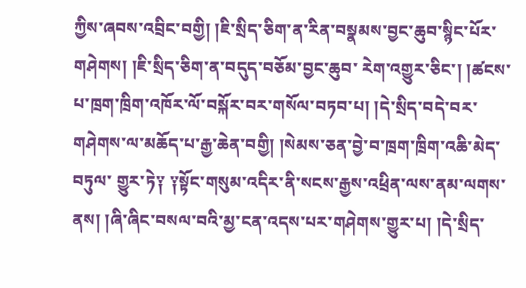ཀྱིས་ཞབས་འབྲིང་བགྱི། །ཇི་སྲིད་ཅིག་ན་རིན་བསྣམས་བྱང་ཆུབ་སྙིང་པོར་གཤེགས། །ཇི་སྲིད་ཅིག་ན་བདུད་བཅོམ་བྱང་ཆུབ་ རེག་འགྱུར་ཅིང་། །ཚངས་པ་ཁྲག་ཁྲིག་འཁོར་ལོ་བསྐོར་བར་གསོལ་བཏབ་པ། །དེ་སྲིད་བདེ་བར་གཤེགས་ལ་མཆོད་པ་རྒྱ་ཆེན་བགྱི། །སེམས་ཅན་བྱེ་བ་ཁྲག་ཁྲིག་འཆི་མེད་བཏུལ་ གྱུར་ཏེ༑ ༑སྟོང་གསུམ་འདིར་ནི་སངས་རྒྱས་འཕྲིན་ལས་ནམ་ལགས་ནས། །ཞི་ཞིང་བསལ་བའི་མྱ་ངན་འདས་པར་གཤེགས་གྱུར་པ། །དེ་སྲིད་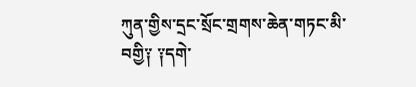ཀུན་གྱིས་དྲང་སྲོང་གྲགས་ཆེན་གཏང་མི་ བགྱི༑ ༑དགེ་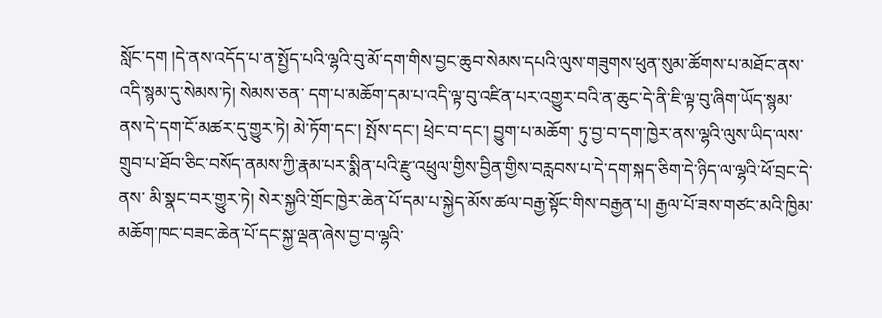སློང་དག །དེ་ནས་འདོད་པ་ན་སྤྱོད་པའི་ལྷའི་བུ་མོ་དག་གིས་བྱང་ཆུབ་སེམས་དཔའི་ལུས་གཟུགས་ཕུན་སུམ་ཚོགས་པ་མཐོང་ནས་འདི་སྙམ་དུ་སེམས་ཏེ། སེམས་ཅན་ དག་པ་མཆོག་དམ་པ་འདི་ལྟ་བུ་འཛིན་པར་འགྱུར་བའི་ན་ཆུང་དེ་ནི་ཇི་ལྟ་བུ་ཞིག་ཡོད་སྙམ་ནས་དེ་དག་ངོ་མཚར་དུ་གྱུར་ཏེ། མེ་ཏོག་དང་། སྤོས་དང་། ཕྲེང་བ་དང་། བྱུག་པ་མཆོག་ ཏུ་བྱ་བ་དག་ཁྱེར་ནས་ལྷའི་ལུས་ཡིད་ལས་གྲུབ་པ་ཐོབ་ཅིང་བསོད་ནམས་ཀྱི་རྣམ་པར་སྨིན་པའི་རྫུ་འཕྲུལ་གྱིས་བྱིན་གྱིས་བརླབས་པ་དེ་དག་སྐད་ཅིག་དེ་ཉིད་ལ་ལྷའི་ཕོ་བྲང་དེ་ནས་ མི་སྣང་བར་གྱུར་ཏེ། སེར་སྐྱའི་གྲོང་ཁྱེར་ཆེན་པོ་དམ་པ་སྐྱེད་མོས་ཚལ་བརྒྱ་སྟོང་གིས་བརྒྱན་པ། རྒྱལ་པོ་ཟས་གཙང་མའི་ཁྱིམ་མཆོག་ཁང་བཟང་ཆེན་པོ་དང་སྐྱ་ལྡན་ཞེས་བྱ་བ་ལྷའི་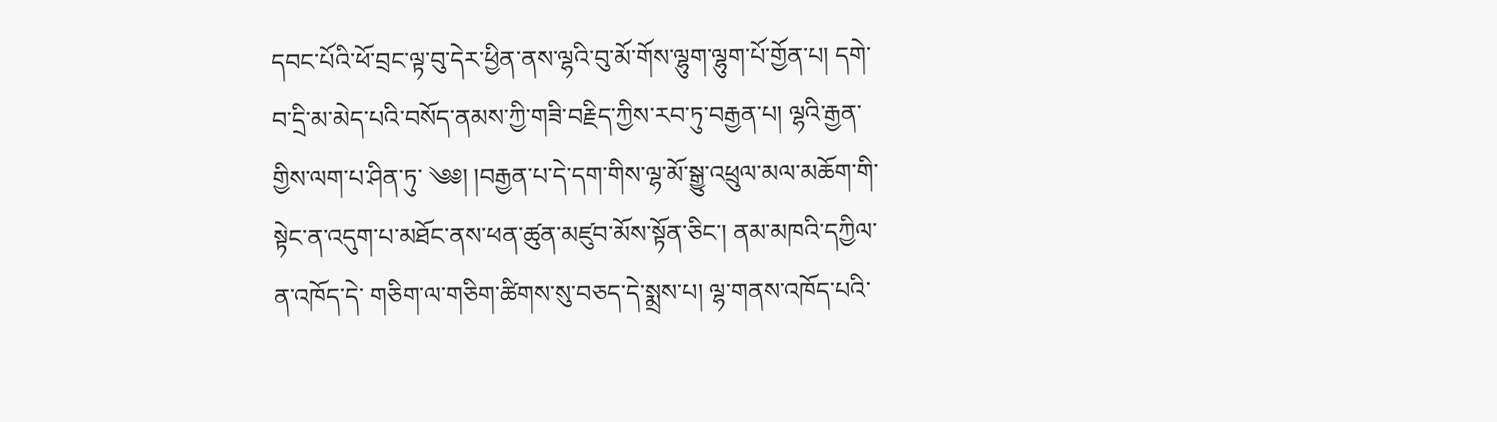དབང་པོའི་ཕོ་བྲང་ལྟ་བུ་དེར་ཕྱིན་ནས་ལྷའི་བུ་མོ་གོས་ལྷུག་ལྷུག་པོ་གྱོན་པ། དགེ་བ་དྲི་མ་མེད་པའི་བསོད་ནམས་ཀྱི་གཟི་བརྗིད་ཀྱིས་རབ་ཏུ་བརྒྱན་པ། ལྷའི་རྒྱན་གྱིས་ལག་པ་ཤིན་ཏུ་ ༄༅། །བརྒྱན་པ་དེ་དག་གིས་ལྷ་མོ་སྒྱུ་འཕྲུལ་མལ་མཆོག་གི་སྟེང་ན་འདུག་པ་མཐོང་ནས་ཕན་ཚུན་མཛུབ་མོས་སྟོན་ཅིང་། ནམ་མཁའི་དཀྱིལ་ན་འཁོད་དེ་ གཅིག་ལ་གཅིག་ཚིགས་སུ་བཅད་དེ་སྨྲས་པ། ལྷ་གནས་འཁོད་པའི་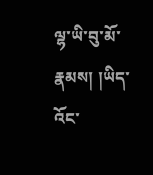ལྷ་ཡི་བུ་མོ་རྣམས། །ཡིད་འོང་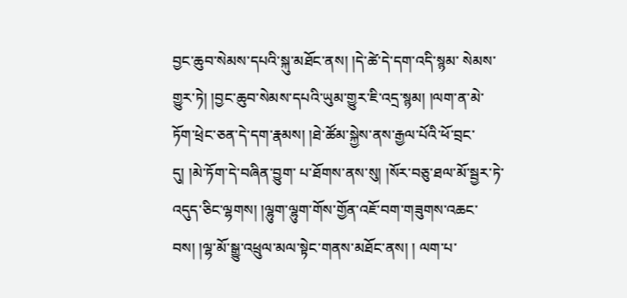བྱང་ཆུབ་སེམས་དཔའི་སྐུ་མཐོང་ནས། །དེ་ཚེ་དེ་དག་འདི་སྙམ་ སེམས་གྱུར་ཏེ། །བྱང་ཆུབ་སེམས་དཔའི་ཡུམ་གྱུར་ཇི་འདྲ་སྙམ། །ལག་ན་མེ་ཏོག་ཕྲེང་ཅན་དེ་དག་རྣམས། །ཐེ་ཚོམ་སྐྱེས་ནས་རྒྱལ་པོའི་ཕོ་བྲང་དུ། །མེ་ཏོག་དེ་བཞིན་བྱུག་ པ་ཐོགས་ནས་སུ། །སོར་བཅུ་ཐལ་མོ་སྦྱར་ཏེ་འདུད་ཅིང་ལྷགས། །ལྷུག་ལྷུག་གོས་གྱོན་འཇོ་བག་གཟུགས་འཆང་བས། །ལྷ་མོ་སྒྱུ་འཕྲུལ་མལ་སྟེང་གནས་མཐོང་ནས། ། ལག་པ་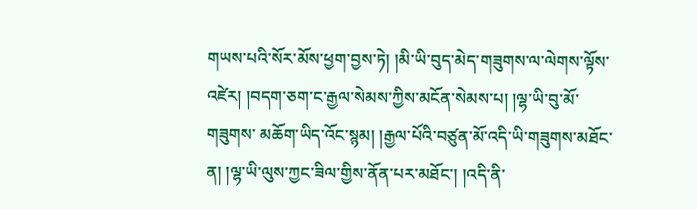གཡས་པའི་སོར་མོས་ཕྱག་བྱས་ཏེ། །མི་ཡི་བུད་མེད་གཟུགས་ལ་ལེགས་ལྟོས་འཛེར། །བདག་ཅག་ང་རྒྱལ་སེམས་ཀྱིས་མངོན་སེམས་པ། །ལྷ་ཡི་བུ་མོ་གཟུགས་ མཆོག་ཡིད་འོང་སྙམ། །རྒྱལ་པོའི་བཙུན་མོ་འདི་ཡི་གཟུགས་མཐོང་ན། །ལྷ་ཡི་ལུས་ཀྱང་ཟིལ་གྱིས་ནོན་པར་མཐོང་། །འདི་ནི་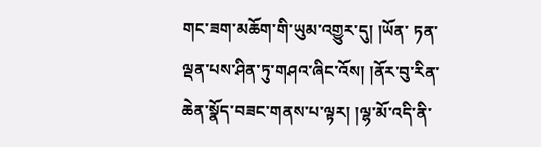གང་ཟག་མཆོག་གི་ཡུམ་འགྱུར་དུ། །ཡོན་ ཏན་ལྡན་པས་ཤིན་ཏུ་གཤའ་ཞིང་འོས། །ནོར་བུ་རིན་ཆེན་སྣོད་བཟང་གནས་པ་ལྟར། །ལྷ་མོ་འདི་ནི་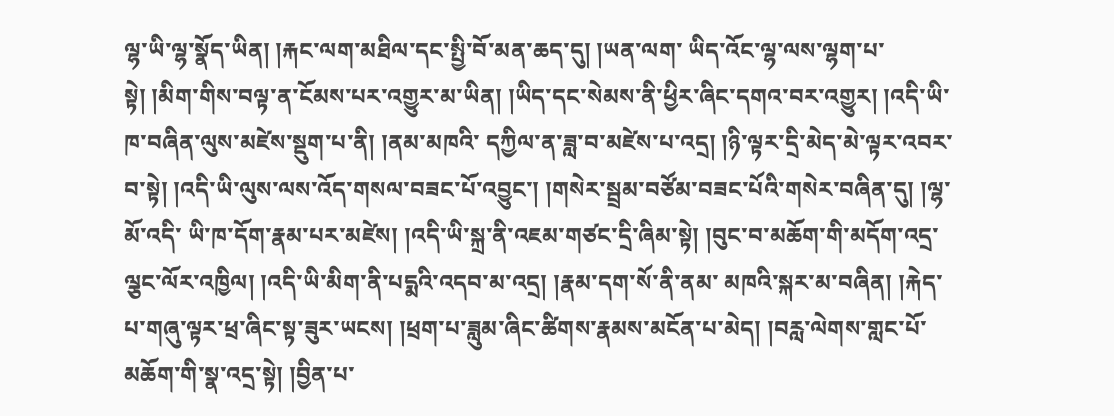ལྷ་ཡི་ལྷ་སྣོད་ཡིན། །རྐང་ལག་མཐིལ་དང་སྤྱི་བོ་མན་ཆད་དུ། །ཡན་ལག་ ཡིད་འོང་ལྷ་ལས་ལྷག་པ་སྟེ། །མིག་གིས་བལྟ་ན་ངོམས་པར་འགྱུར་མ་ཡིན། །ཡིད་དང་སེམས་ནི་ཕྱིར་ཞིང་དགའ་བར་འགྱུར། །འདི་ཡི་ཁ་བཞིན་ལུས་མཛེས་སྡུག་པ་ནི། །ནམ་མཁའི་ དཀྱིལ་ན་ཟླ་བ་མཛེས་པ་འདྲ། །ཉི་ལྟར་དྲི་མེད་མེ་ལྟར་འབར་བ་སྟེ། །འདི་ཡི་ལུས་ལས་འོད་གསལ་བཟང་པོ་འབྱུང་། །གསེར་སྦྲམ་བཙོམ་བཟང་པོའི་གསེར་བཞིན་དུ། །ལྷ་མོ་འདི་ ཡི་ཁ་དོག་རྣམ་པར་མཛེས། །འདི་ཡི་སྐྲ་ནི་འཇམ་གཙང་དྲི་ཞིམ་སྟེ། །བུང་བ་མཆོག་གི་མདོག་འདྲ་ལྕང་ལོར་འཁྱིལ། །འདི་ཡི་མིག་ནི་པདྨའི་འདབ་མ་འདྲ། །རྣམ་དག་སོ་ནི་ནམ་ མཁའི་སྐར་མ་བཞིན། །རྐེད་པ་གཞུ་ལྟར་ཕྲ་ཞིང་སྟ་ཟུར་ཡངས། །ཕྲག་པ་ཟླུམ་ཞིང་ཚིགས་རྣམས་མངོན་པ་མེད། །བརླ་ལེགས་གླང་པོ་མཆོག་གི་སྣ་འདྲ་སྟེ། །བྱིན་པ་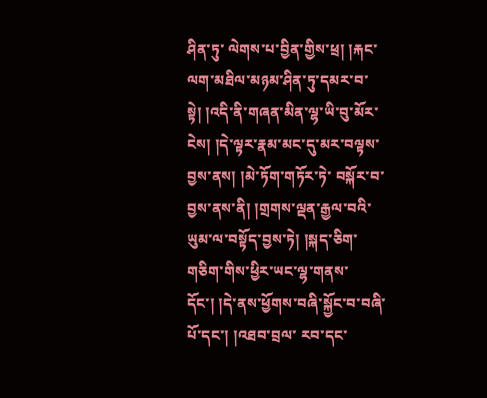ཤིན་ཏུ་ ལེགས་པ་བྱིན་གྱིས་ཕྲ། །རྐང་ལག་མཐིལ་མཉམ་ཤིན་ཏུ་དམར་བ་སྟེ། །འདི་ནི་གཞན་མིན་ལྷ་ཡི་བུ་མོར་ངེས། །དེ་ལྟར་རྣམ་མང་དུ་མར་བལྟས་བྱས་ནས། །མེ་ཏོག་གཏོར་ཏེ་ བསྐོར་བ་བྱས་ནས་ནི། །གྲགས་ལྡན་རྒྱལ་བའི་ཡུམ་ལ་བསྟོད་བྱས་ཏེ། །སྐད་ཅིག་གཅིག་གིས་ཕྱིར་ཡང་ལྷ་གནས་དོང་། །དེ་ནས་ཕྱོགས་བཞི་སྐྱོང་བ་བཞི་པོ་དང་། །འཐབ་བྲལ་ རབ་དང་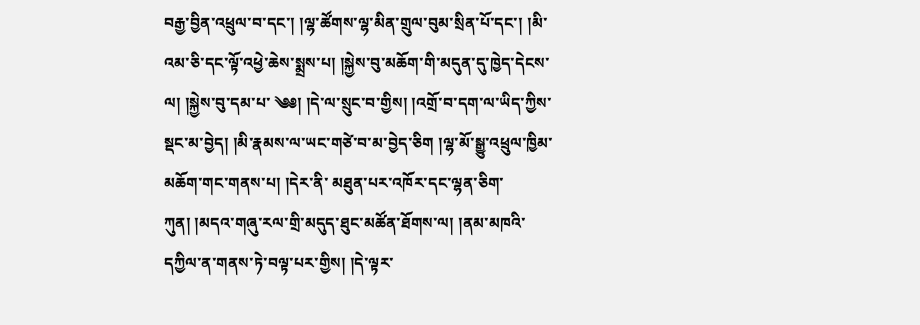བརྒྱ་བྱིན་འཕྲུལ་བ་དང་། །ལྷ་ཚོགས་ལྷ་མིན་གྲུལ་བུམ་སྲིན་པོ་དང་། །མི་འམ་ཅི་དང་ལྟོ་འཕྱེ་ཆེས་སྨྲས་པ། །སྐྱེས་བུ་མཆོག་གི་མདུན་དུ་ཁྱེད་དེངས་ལ། །སྐྱེས་བུ་དམ་པ་ ༄༅། །དེ་ལ་སྲུང་བ་གྱིས། །འགྲོ་བ་དག་ལ་ཡིད་ཀྱིས་སྡང་མ་བྱེད། །མི་རྣམས་ལ་ཡང་གཙེ་བ་མ་བྱེད་ཅིག །ལྷ་མོ་སྒྱུ་འཕྲུལ་ཁྱིམ་མཆོག་གང་གནས་པ། །དེར་ནི་ མཐུན་པར་འཁོར་དང་ལྷན་ཅིག་ཀུན། །མདའ་གཞུ་རལ་གྲི་མདུད་ཐུང་མཚོན་ཐོགས་ལ། །ནམ་མཁའི་དཀྱིལ་ན་གནས་ཏེ་བལྟ་པར་གྱིས། །དེ་ལྟར་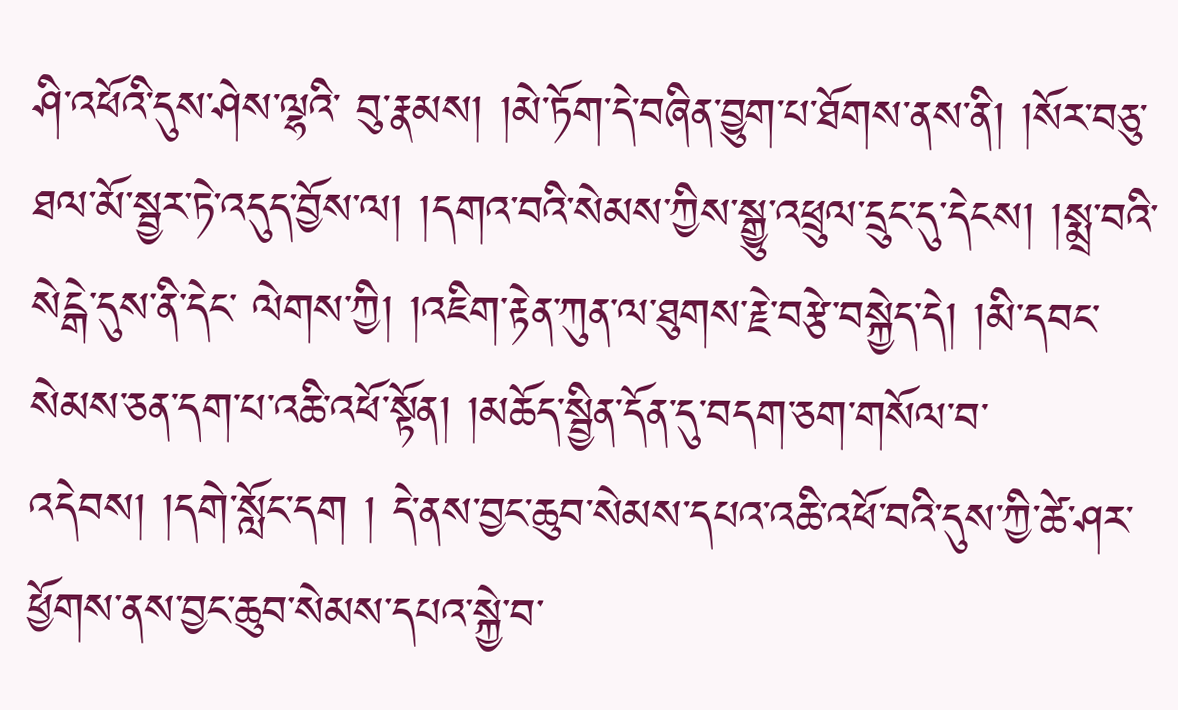ཤི་འཕོའི་དུས་ཤེས་ལྷའི་ བུ་རྣམས། །མེ་ཏོག་དེ་བཞིན་བྱུག་པ་ཐོགས་ནས་ནི། །སོར་བཅུ་ཐལ་མོ་སྦྱར་ཏེ་འདུད་བྱོས་ལ། །དགའ་བའི་སེམས་ཀྱིས་སྒྱུ་འཕྲུལ་དྲུང་དུ་དེངས། །སྨྲ་བའི་སེངྒེ་དུས་ནི་དེང་ ལེགས་ཀྱི། །འཇིག་རྟེན་ཀུན་ལ་ཐུགས་རྗེ་བརྩེ་བསྐྱེད་དེ། །མི་དབང་སེམས་ཅན་དག་པ་འཆི་འཕོ་སྟོན། །མཆོད་སྦྱིན་དོན་དུ་བདག་ཅག་གསོལ་བ་འདེབས། །དགེ་སློང་དག ། དེ་ནས་བྱང་ཆུབ་སེམས་དཔའ་འཆི་འཕོ་བའི་དུས་ཀྱི་ཚེ་ཤར་ཕྱོགས་ནས་བྱང་ཆུབ་སེམས་དཔའ་སྐྱེ་བ་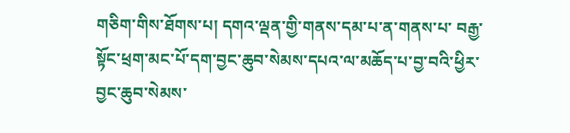གཅིག་གིས་ཐོགས་པ། དགའ་ལྡན་གྱི་གནས་དམ་པ་ན་གནས་པ་ བརྒྱ་སྟོང་ཕྲག་མང་པོ་དག་བྱང་ཆུབ་སེམས་དཔའ་ལ་མཆོད་པ་བྱ་བའི་ཕྱིར་བྱང་ཆུབ་སེམས་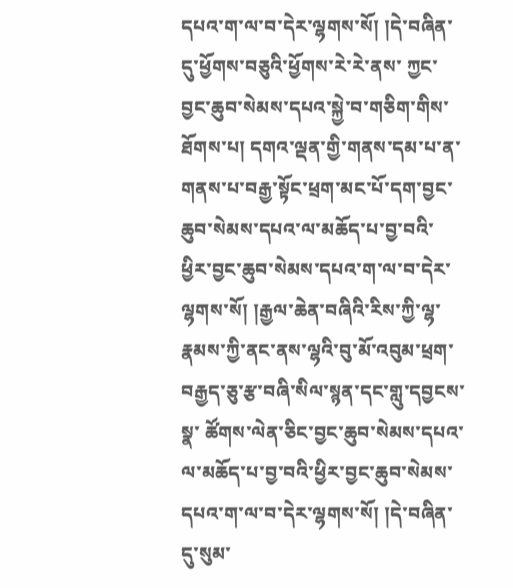དཔའ་ག་ལ་བ་དེར་ལྷགས་སོ། །དེ་བཞིན་དུ་ཕྱོགས་བཅུའི་ཕྱོགས་རེ་རེ་ནས་ ཀྱང་བྱང་ཆུབ་སེམས་དཔའ་སྐྱེ་བ་གཅིག་གིས་ཐོགས་པ། དགའ་ལྡན་གྱི་གནས་དམ་པ་ན་གནས་པ་བརྒྱ་སྟོང་ཕྲག་མང་པོ་དག་བྱང་ཆུབ་སེམས་དཔའ་ལ་མཆོད་པ་བྱ་བའི་ ཕྱིར་བྱང་ཆུབ་སེམས་དཔའ་ག་ལ་བ་དེར་ལྷགས་སོ། །རྒྱལ་ཆེན་བཞིའི་རིས་ཀྱི་ལྷ་རྣམས་ཀྱི་ནང་ནས་ལྷའི་བུ་མོ་འབུམ་ཕྲག་བརྒྱད་ཅུ་རྩ་བཞི་སིལ་སྙན་དང་གླུ་དབྱངས་སྣ་ ཚོགས་ལེན་ཅིང་བྱང་ཆུབ་སེམས་དཔའ་ལ་མཆོད་པ་བྱ་བའི་ཕྱིར་བྱང་ཆུབ་སེམས་དཔའ་ག་ལ་བ་དེར་ལྷགས་སོ། །དེ་བཞིན་དུ་སུམ་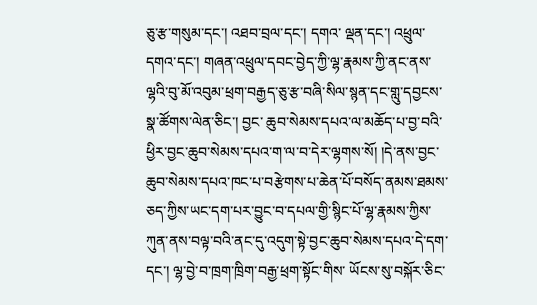ཅུ་རྩ་གསུམ་དང་། འཐབ་བྲལ་དང་། དགའ་ ལྡན་དང་། འཕྲུལ་དགའ་དང་། གཞན་འཕྲུལ་དབང་བྱེད་ཀྱི་ལྷ་རྣམས་ཀྱི་ནང་ནས་ལྷའི་བུ་མོ་འབུམ་ཕྲག་བརྒྱད་ཅུ་རྩ་བཞི་སིལ་སྙན་དང་གླུ་དབྱངས་སྣ་ཚོགས་ལེན་ཅིང་། བྱང་ ཆུབ་སེམས་དཔའ་ལ་མཆོད་པ་བྱ་བའི་ཕྱིར་བྱང་ཆུབ་སེམས་དཔའ་ག་ལ་བ་དེར་ལྷགས་སོ། །དེ་ནས་བྱང་ཆུབ་སེམས་དཔའ་ཁང་པ་བརྩེགས་པ་ཆེན་པོ་བསོད་ནམས་ཐམས་ ཅད་ཀྱིས་ཡང་དག་པར་བྱུང་བ་དཔལ་གྱི་སྙིང་པོ་ལྷ་རྣམས་ཀྱིས་ཀུན་ནས་བལྟ་བའི་ནང་དུ་འདུག་སྟེ་བྱང་ཆུབ་སེམས་དཔའ་དེ་དག་དང་། ལྷ་བྱེ་བ་ཁྲག་ཁྲིག་བརྒྱ་ཕྲག་སྟོང་གིས་ ཡོངས་སུ་བསྐོར་ཅིང་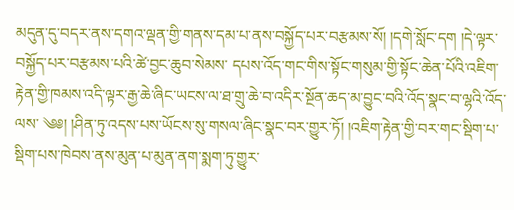མདུན་དུ་བདར་ནས་དགའ་ལྡན་གྱི་གནས་དམ་པ་ནས་བསྐྱོད་པར་བརྩམས་སོ། །དགེ་སློང་དག །དེ་ལྟར་བསྐྱོད་པར་བརྩམས་པའི་ཚེ་བྱང་ཆུབ་སེམས་ དཔས་འོད་གང་གིས་སྟོང་གསུམ་གྱི་སྟོང་ཆེན་པོའི་འཇིག་རྟེན་གྱི་ཁམས་འདི་ལྟར་རྒྱ་ཆེ་ཞིང་ཡངས་ལ་ཐ་གྲུ་ཆེ་བ་འདིར་སྔོན་ཆད་མ་བྱུང་བའི་འོད་སྣང་བ་ལྷའི་འོད་ལས་ ༄༅། །ཤིན་ཏུ་འདས་པས་ཡོངས་སུ་གསལ་ཞིང་སྣང་བར་གྱུར་ཏོ། །འཇིག་རྟེན་གྱི་བར་གང་སྡིག་པ་སྡིག་པས་ཁེབས་ནས་མུན་པ་མུན་ནག་སྨག་ཏུ་གྱུར་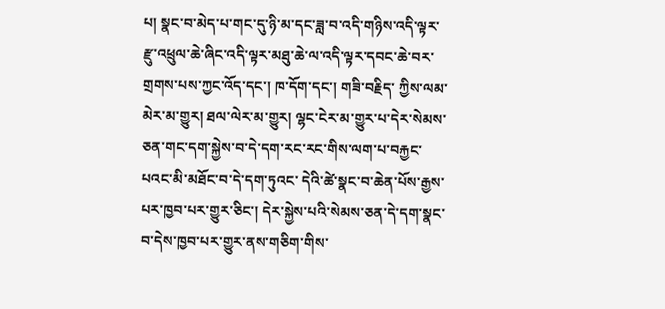པ། སྣང་བ་མེད་པ་གང་དུ་ཉི་མ་དང་ཟླ་བ་འདི་གཉིས་འདི་ལྟར་རྫུ་འཕྲུལ་ཆེ་ཞིང་འདི་ལྟར་མཐུ་ཆེ་ལ་འདི་ལྟར་དབང་ཆེ་བར་གྲགས་པས་ཀྱང་འོད་དང་། ཁ་དོག་དང་། གཟི་བརྗིད་ ཀྱིས་ལམ་མེར་མ་གྱུར། ཐལ་ལེར་མ་གྱུར། ལྷང་ངེར་མ་གྱུར་པ་དེར་སེམས་ཅན་གང་དག་སྐྱེས་བ་དེ་དག་རང་རང་གིས་ལག་པ་བརྐྱང་པའང་མི་མཐོང་བ་དེ་དག་ཏུའང་ དེའི་ཚེ་སྣང་བ་ཆེན་པོས་རྒྱས་པར་ཁྱབ་པར་གྱུར་ཅིང་། དེར་སྐྱེས་པའི་སེམས་ཅན་དེ་དག་སྣང་བ་དེས་ཁྱབ་པར་གྱུར་ནས་གཅིག་གིས་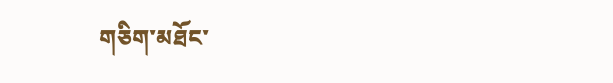གཅིག་མཐོང་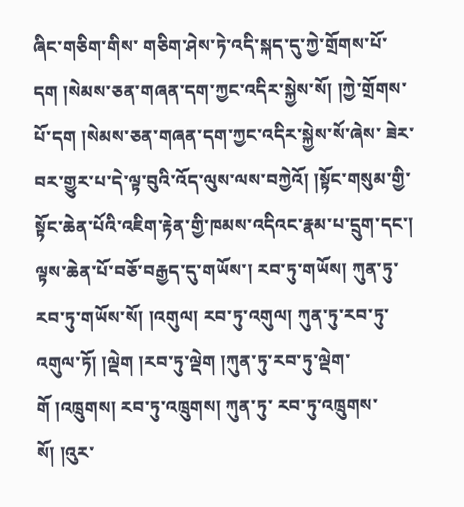ཞིང་གཅིག་གིས་ གཅིག་ཤེས་ཏེ་འདི་སྐད་དུ་ཀྱེ་གྲོགས་པོ་དག །སེམས་ཅན་གཞན་དག་ཀྱང་འདིར་སྐྱེས་སོ། །ཀྱེ་གྲོགས་པོ་དག །སེམས་ཅན་གཞན་དག་ཀྱང་འདིར་སྐྱེས་སོ་ཞེས་ ཟེར་བར་གྱུར་པ་དེ་ལྟ་བུའི་འོད་ལུས་ལས་བཀྱེའོ། །སྟོང་གསུམ་གྱི་སྟོང་ཆེན་པོའི་འཇིག་རྟེན་གྱི་ཁམས་འདིའང་རྣམ་པ་དྲུག་དང་། ལྟས་ཆེན་པོ་བཅོ་བརྒྱད་དུ་གཡོས་། རབ་ཏུ་གཡོས། ཀུན་ཏུ་རབ་ཏུ་གཡོས་སོ། །འགུལ། རབ་ཏུ་འགུལ། ཀུན་ཏུ་རབ་ཏུ་འགུལ་ཏོ། །ལྡེག །རབ་ཏུ་ལྡེག །ཀུན་ཏུ་རབ་ཏུ་ལྡེག་གོ །འཁྲུགས། རབ་ཏུ་འཁྲུགས། ཀུན་ཏུ་ རབ་ཏུ་འཁྲུགས་སོ། །འུར་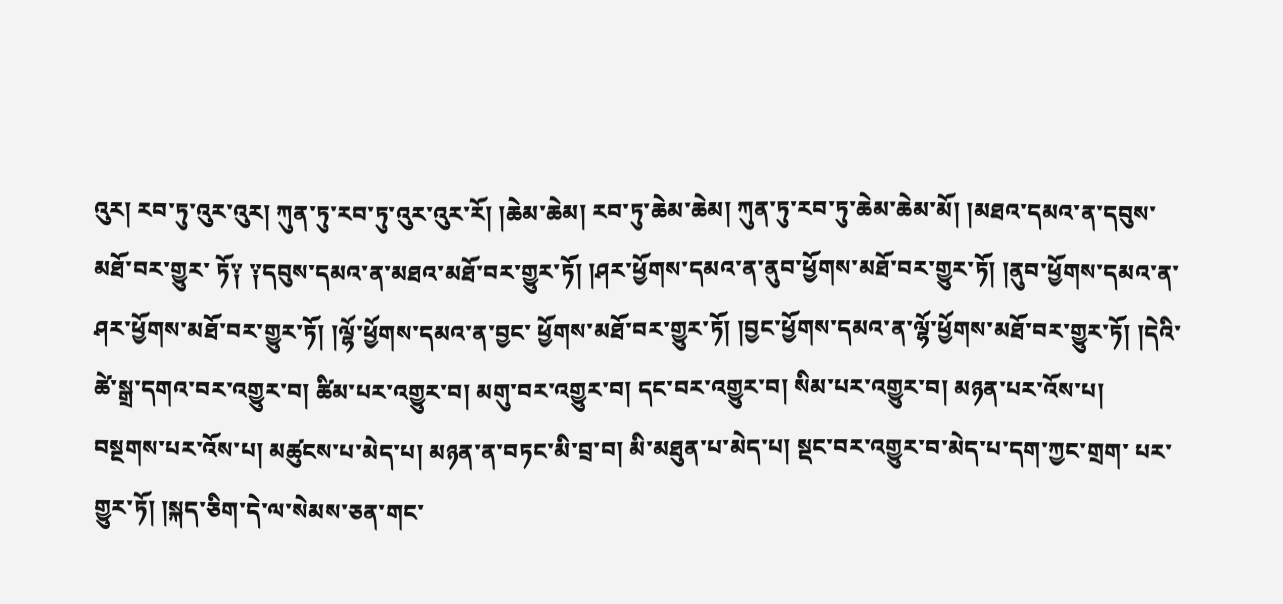འུར། རབ་ཏུ་འུར་འུར། ཀུན་ཏུ་རབ་ཏུ་འུར་འུར་རོ། །ཆེམ་ཆེམ། རབ་ཏུ་ཆེམ་ཆེམ། ཀུན་ཏུ་རབ་ཏུ་ཆེམ་ཆེམ་མོ། །མཐའ་དམའ་ན་དབུས་མཐོ་བར་གྱུར་ ཏོ༑ ༑དབུས་དམའ་ན་མཐའ་མཐོ་བར་གྱུར་ཏོ། །ཤར་ཕྱོགས་དམའ་ན་ནུབ་ཕྱོགས་མཐོ་བར་གྱུར་ཏོ། །ནུབ་ཕྱོགས་དམའ་ན་ཤར་ཕྱོགས་མཐོ་བར་གྱུར་ཏོ། །ལྷོ་ཕྱོགས་དམའ་ན་བྱང་ ཕྱོགས་མཐོ་བར་གྱུར་ཏོ། །བྱང་ཕྱོགས་དམའ་ན་ལྷོ་ཕྱོགས་མཐོ་བར་གྱུར་ཏོ། །དེའི་ཚེ་སྒྲ་དགའ་བར་འགྱུར་བ། ཚིམ་པར་འགྱུར་བ། མགུ་བར་འགྱུར་བ། དང་བར་འགྱུར་བ། སིམ་པར་འགྱུར་བ། མཉན་པར་འོས་པ། བསྔགས་པར་འོས་པ། མཚུངས་པ་མེད་པ། མཉན་ན་བཏང་མི་བྲ་བ། མི་མཐུན་པ་མེད་པ། སྡང་བར་འགྱུར་བ་མེད་པ་དག་ཀྱང་གྲག་ པར་གྱུར་ཏོ། །སྐད་ཅིག་དེ་ལ་སེམས་ཅན་གང་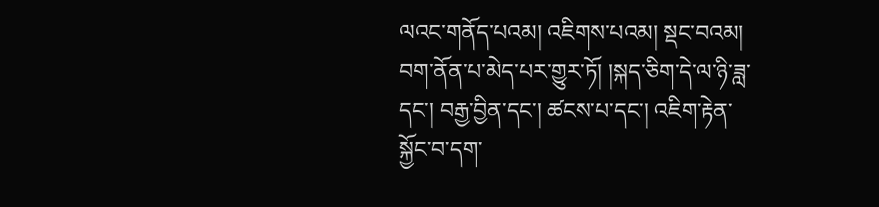ལའང་གནོད་པའམ། འཇིགས་པའམ། སྡང་བའམ། བག་ནོན་པ་མེད་པར་གྱུར་ཏོ། །སྐད་ཅིག་དེ་ལ་ཉི་ཟླ་དང་། བརྒྱ་བྱིན་དང་། ཚངས་པ་དང་། འཇིག་རྟེན་སྐྱོང་བ་དག་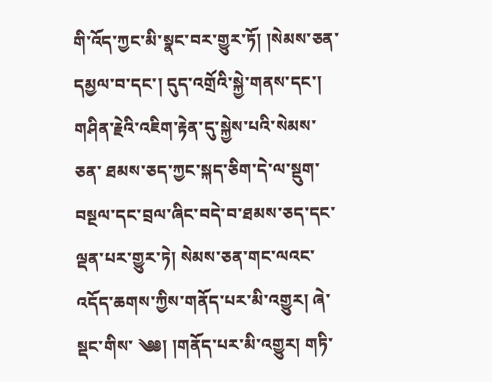གི་འོད་ཀྱང་མི་སྣང་བར་གྱུར་ཏོ། །སེམས་ཅན་དམྱལ་བ་དང་། དུད་འགྲོའི་སྐྱེ་གནས་དང་། གཤིན་རྗེའི་འཇིག་རྟེན་དུ་སྐྱེས་པའི་སེམས་ཅན་ ཐམས་ཅད་ཀྱང་སྐད་ཅིག་དེ་ལ་སྡུག་བསྔལ་དང་བྲལ་ཞིང་བདེ་བ་ཐམས་ཅད་དང་ལྡན་པར་གྱུར་ཏེ། སེམས་ཅན་གང་ལའང་འདོད་ཆགས་ཀྱིས་གནོད་པར་མི་འགྱུར། ཞེ་སྡང་གིས་ ༄༅། །གནོད་པར་མི་འགྱུར། གཏི་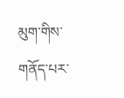མུག་གིས་གནོད་པར་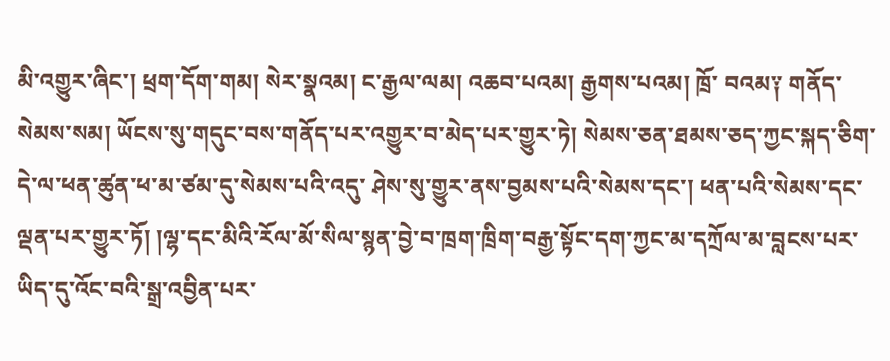མི་འགྱུར་ཞིང་། ཕྲག་དོག་གམ། སེར་སྣའམ། ང་རྒྱལ་ལམ། འཆབ་པའམ། རྒྱགས་པའམ། ཁྲོ་ བའམ༑ གནོད་སེམས་སམ། ཡོངས་སུ་གདུང་བས་གནོད་པར་འགྱུར་བ་མེད་པར་གྱུར་ཏེ། སེམས་ཅན་ཐམས་ཅད་ཀྱང་སྐད་ཅིག་དེ་ལ་ཕན་ཚུན་ཕ་མ་ཙམ་དུ་སེམས་པའི་འདུ་ ཤེས་སུ་གྱུར་ནས་བྱམས་པའི་སེམས་དང་། ཕན་པའི་སེམས་དང་ལྡན་པར་གྱུར་ཏོ། །ལྷ་དང་མིའི་རོལ་མོ་སིལ་སྙན་བྱེ་བ་ཁྲག་ཁྲིག་བརྒྱ་སྟོང་དག་ཀྱང་མ་དཀྲོལ་མ་བླངས་པར་ ཡིད་དུ་འོང་བའི་སྒྲ་འབྱིན་པར་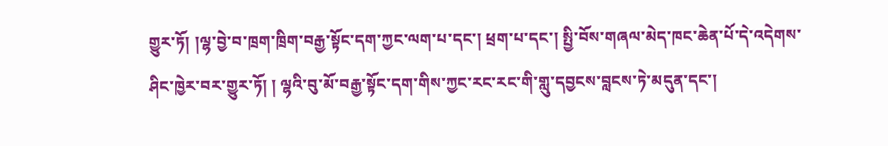གྱུར་ཏོ། །ལྷ་བྱེ་བ་ཁྲག་ཁྲིག་བརྒྱ་སྟོང་དག་ཀྱང་ལག་པ་དང་། ཕྲག་པ་དང་། སྤྱི་བོས་གཞལ་མེད་ཁང་ཆེན་པོ་དེ་འདེགས་ཤིང་ཁྱེར་བར་གྱུར་ཏོ། ། ལྷའི་བུ་མོ་བརྒྱ་སྟོང་དག་གིས་ཀྱང་རང་རང་གི་གླུ་དབྱངས་བླངས་ཏེ་མདུན་དང་།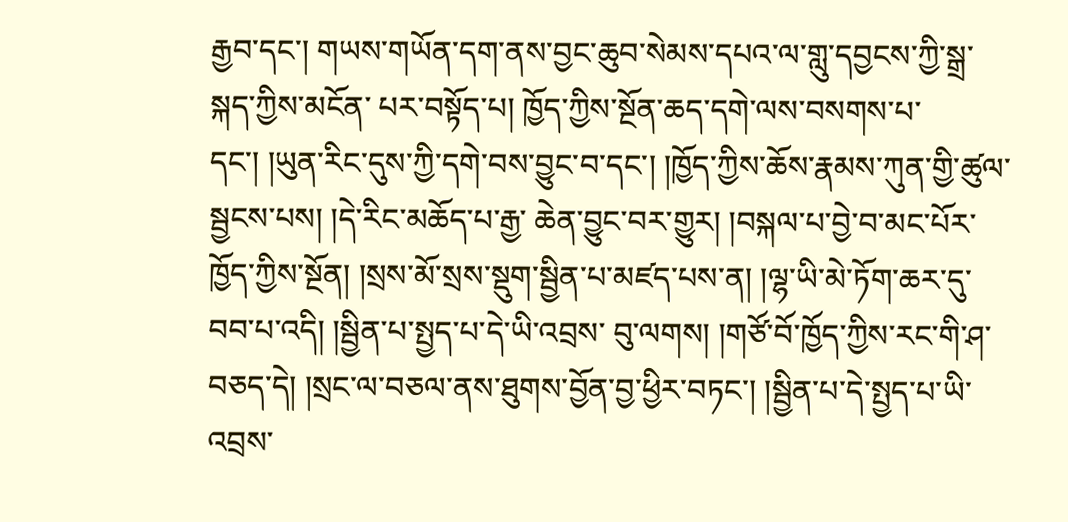རྒྱབ་དང་། གཡས་གཡོན་དག་ནས་བྱང་ཆུབ་སེམས་དཔའ་ལ་གླུ་དབྱངས་ཀྱི་སྒྲ་སྐད་ཀྱིས་མངོན་ པར་བསྟོད་པ། ཁྱོད་ཀྱིས་སྔོན་ཆད་དགེ་ལས་བསགས་པ་དང་། །ཡུན་རིང་དུས་ཀྱི་དགེ་བས་བྱུང་བ་དང་། །ཁྱོད་ཀྱིས་ཆོས་རྣམས་ཀུན་གྱི་ཚུལ་སྦྱངས་པས། །དེ་རིང་མཆོད་པ་རྒྱ་ ཆེན་བྱུང་བར་གྱུར། །བསྐལ་པ་བྱེ་བ་མང་པོར་ཁྱོད་ཀྱིས་སྔོན། །སྲས་མོ་སྲས་སྡུག་སྦྱིན་པ་མཛད་པས་ན། །ལྷ་ཡི་མེ་ཏོག་ཆར་དུ་བབ་པ་འདི། །སྦྱིན་པ་སྤྱད་པ་དེ་ཡི་འབྲས་ བུ་ལགས། །གཙོ་བོ་ཁྱོད་ཀྱིས་རང་གི་ཤ་བཅད་དེ། །སྲང་ལ་བཅལ་ནས་ཐུགས་བྱོན་བྱ་ཕྱིར་བཏང་། །སྦྱིན་པ་དེ་སྤྱད་པ་ཡི་འབྲས་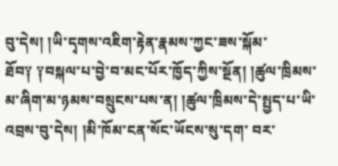བུ་དེས། །ཡི་དྭགས་འཇིག་རྟེན་རྣམས་ཀྱང་ཟས་སྐོམ་ ཐོབ༑ ༑བསྐལ་པ་བྱེ་བ་མང་པོར་ཁྱོད་ཀྱིས་སྔོན། །ཚུལ་ཁྲིམས་མ་ཞིག་མ་ཉམས་བསྲུངས་པས་ན། །ཚུལ་ཁྲིམས་དེ་སྤྱད་པ་ཡི་འབྲས་བུ་དེས། །མི་ཁོམ་ངན་སོང་ཡོངས་སུ་དག་ བར་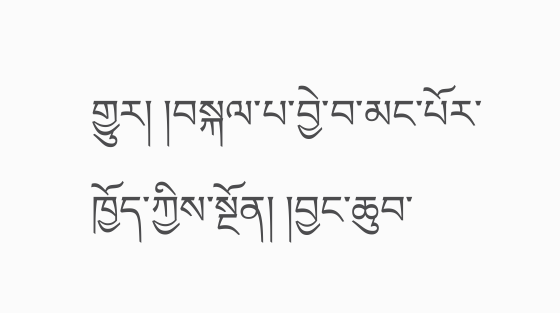གྱུར། །བསྐལ་པ་བྱེ་བ་མང་པོར་ཁྱོད་ཀྱིས་སྔོན། །བྱང་ཆུབ་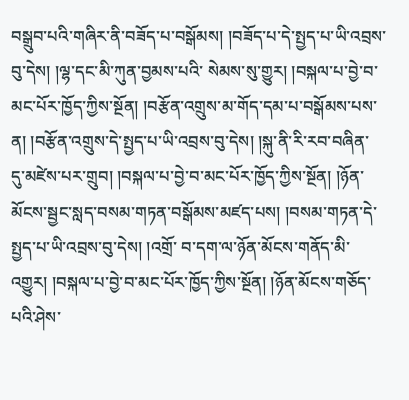བསྒྲུབ་པའི་གཞིར་ནི་བཟོད་པ་བསྒོམས། །བཟོད་པ་དེ་སྤྱད་པ་ཡི་འབྲས་བུ་དེས། །ལྷ་དང་མི་ཀུན་བྱམས་པའི་ སེམས་སུ་གྱུར། །བསྐལ་པ་བྱེ་བ་མང་པོར་ཁྱོད་ཀྱིས་སྔོན། །བརྩོན་འགྲུས་མ་གོད་དམ་པ་བསྒོམས་པས་ན། །བརྩོན་འགྲུས་དེ་སྤྱད་པ་ཡི་འབྲས་བུ་དེས། །སྐུ་ནི་རི་རབ་བཞིན་ དུ་མཛེས་པར་གྲུབ། །བསྐལ་པ་བྱེ་བ་མང་པོར་ཁྱོད་ཀྱིས་སྔོན། །ཉོན་མོངས་སྦྱང་སླད་བསམ་གཏན་བསྒོམས་མཛད་པས། །བསམ་གཏན་དེ་སྤྱད་པ་ཡི་འབྲས་བུ་དེས། །འགྲོ་ བ་དག་ལ་ཉོན་མོངས་གནོད་མི་འགྱུར། །བསྐལ་པ་བྱེ་བ་མང་པོར་ཁྱོད་ཀྱིས་སྔོན། །ཉོན་མོངས་གཅོད་པའི་ཤེས་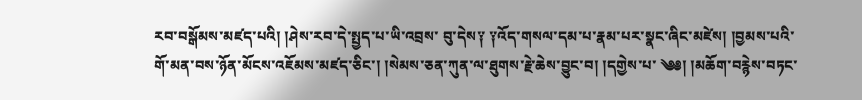རབ་བསྒོམས་མཛད་པའི། །ཤེས་རབ་དེ་སྤྱད་པ་ཡི་འབྲས་ བུ་དེས༑ ༑འོད་གསལ་དམ་པ་རྣམ་པར་སྣང་ཞིང་མཛེས། །བྱམས་པའི་གོ་མན་བས་ཉོན་མོངས་འཇོམས་མཛད་ཅིང་། །སེམས་ཅན་ཀུན་ལ་ཐུགས་རྗེ་ཆེས་བྱུང་བ། །དགྱེས་པ་ ༄༅། །མཆོག་བརྙེས་བཏང་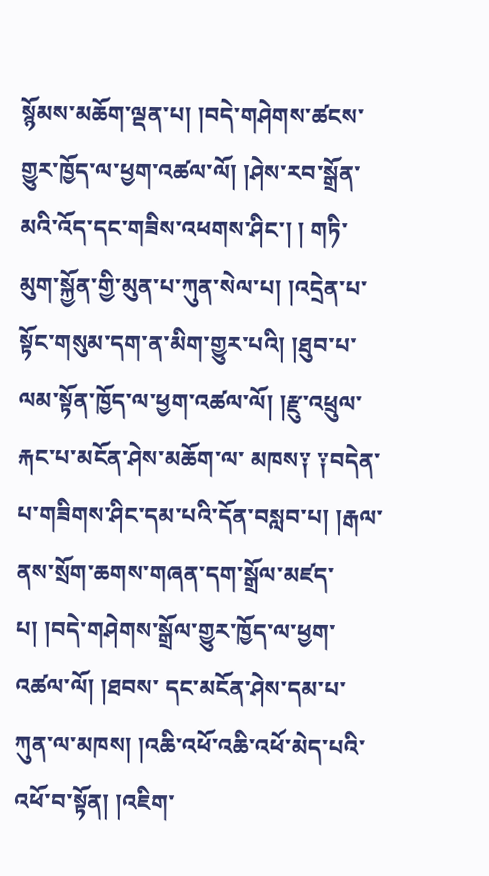སྙོམས་མཆོག་ལྡན་པ། །བདེ་གཤེགས་ཚངས་གྱུར་ཁྱོད་ལ་ཕྱག་འཚལ་ལོ། །ཤེས་རབ་སྒྲོན་མའི་འོད་དང་གཟིས་འཕགས་ཤིང་། ། གཏི་མུག་སྐྱོན་གྱི་མུན་པ་ཀུན་སེལ་པ། །འདྲེན་པ་སྟོང་གསུམ་དག་ན་མིག་གྱུར་པའི། །ཐུབ་པ་ལམ་སྟོན་ཁྱོད་ལ་ཕྱག་འཚལ་ལོ། །རྫུ་འཕྲུལ་རྐང་པ་མངོན་ཤེས་མཆོག་ལ་ མཁས༑ ༑བདེན་པ་གཟིགས་ཤིང་དམ་པའི་དོན་བསླབ་པ། །རྒལ་ནས་སྲོག་ཆགས་གཞན་དག་སྒྲོལ་མཛད་པ། །བདེ་གཤེགས་སྒྲོལ་གྱུར་ཁྱོད་ལ་ཕྱག་འཚལ་ལོ། །ཐབས་ དང་མངོན་ཤེས་དམ་པ་ཀུན་ལ་མཁས། །འཆི་འཕོ་འཆི་འཕོ་མེད་པའི་འཕོ་བ་སྟོན། །འཇིག་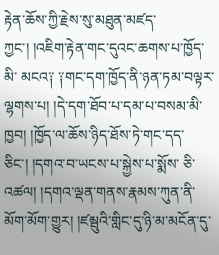རྟེན་ཆོས་ཀྱི་རྗེས་སུ་མཐུན་མཛད་ཀྱང་། །འཇིག་རྟེན་གང་དུའང་ཆགས་པ་ཁྱོད་མི་ མངའ༑ ༑གང་དག་ཁྱོད་ནི་ཉན་ཏམ་བལྟར་ལྷགས་པ། །དེ་དག་ཐོབ་པ་དམ་པ་བསམ་མི་ཁྱབ། །ཁྱོད་ལ་ཆོས་ཉིད་ཐོས་ཏེ་གང་དད་ཅིང་། །དགའ་བ་ཡངས་པ་སྐྱེས་པ་སྨོས་ ཅི་འཚལ། །དགའ་ལྡན་གནས་རྣམས་ཀུན་ནི་མོག་མོག་གྱུར། །ཛམྦུའི་གླིང་དུ་ཉི་མ་མངོན་དུ་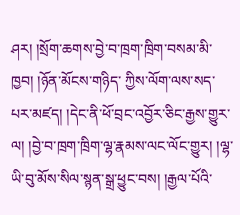ཤར། །སྲོག་ཆགས་བྱེ་བ་ཁྲག་ཁྲིག་བསམ་མི་ཁྱབ། །ཉོན་མོངས་གཉིད་ ཀྱིས་ལོག་ལས་སད་པར་མཛད། །དེང་ནི་ཕོ་བྲང་འབྱོར་ཅིང་རྒྱས་གྱུར་ལ། །བྱེ་བ་ཁྲག་ཁྲིག་ལྷ་རྣམས་ལང་ལོང་གྱུར། །ལྷ་ཡི་བུ་མོས་སིལ་སྙན་སྒྲ་ཕྱུང་བས། །རྒྱལ་པོའི་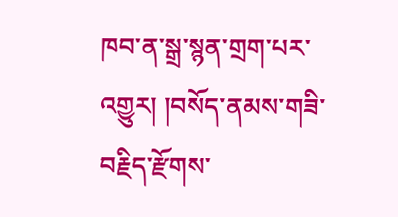ཁབ་ན་སྒྲ་སྙན་གྲག་པར་འགྱུར། །བསོད་ནམས་གཟི་བརྗིད་རྫོགས་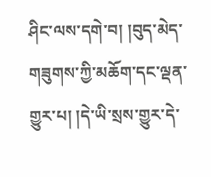ཤིང་ལས་དགེ་བ། །བུད་མེད་གཟུགས་ཀྱི་མཆོག་དང་ལྡན་གྱུར་པ། །དེ་ཡི་སྲས་གྱུར་དེ་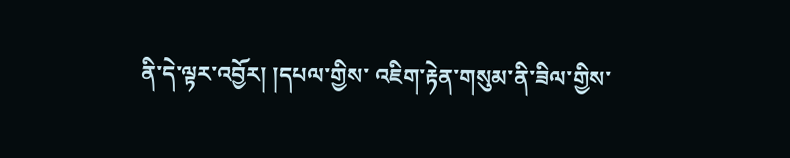ནི་དེ་ལྟར་འབྱོར། །དཔལ་གྱིས་ འཇིག་རྟེན་གསུམ་ནི་ཟིལ་གྱིས་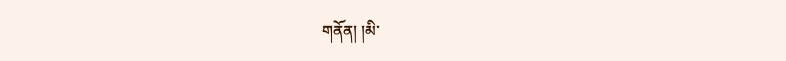གནོན། །མི་